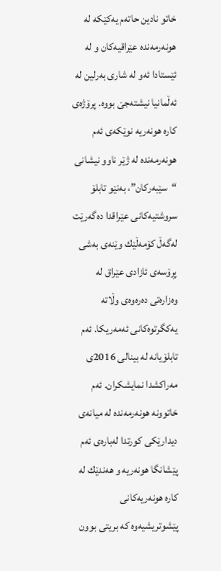خاتو نادین حاته‌م یه‌كێكه‌ له‌ هونه‌رمه‌نده‌ عێراقیه‌كان و له‌ ئێستادا ئه‌و له‌ شاری به‌رلین له‌ ئه‌ڵمانیا نیشته‌جێ بووه‌. پرۆژه‌ى كاره‌ هونه‌ریه‌ نوێكه‌ی ئه‌م هونه‌رمه‌نده‌ له‌ ژێر ناوو نیشانی “سێبه‌ركان”، به‌نێو تابلۆ سروشتیه‌كانی عێراقدا ده‌گه‌رێت له‌گه‌ڵ كۆمه‌ڵێك وێنه‌ی به‌شی پڕۆسه‌ی ئازادی عێراق له‌ وه‌زاره‌تی ده‌ره‌وه‌ی وڵاته‌ یه‌كگرتوه‌كانی ئه‌مه‌ریكا. ئه‌م تابلۆیانه‌ له‌ بینالی 2016ى مه‌راكشدا نمایشكران. ئه‌م خاتوونه‌ هونه‌رمه‌نده‌ له‌ میانه‌ی دیدارێكی كورتدا له‌باره‌ى ئه‌م پێشانگا هونه‌ریه‌ و هه‌ندێك له‌ كاره‌ هونه‌ریه‌كانی پێشوتریشیه‌وه‌ كه‌ بریتی بوون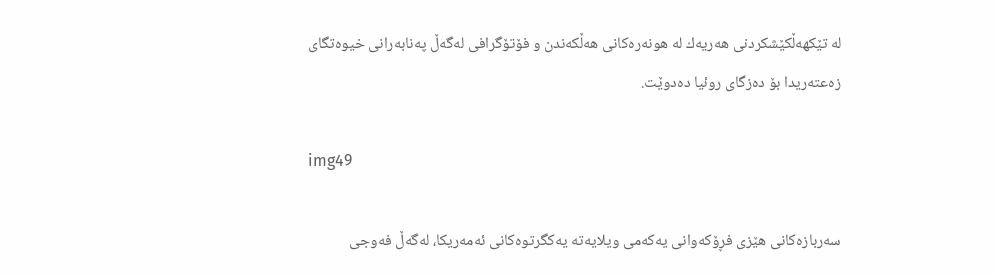له‌ تێكهه‌ڵكێشكردنی هه‌ریه‌ك له‌ هونه‌ره‌كانی هه‌ڵكه‌ندن و فۆتۆگرافی له‌گه‌ڵ په‌نابه‌رانی خیوه‌تگای زه‌عته‌ریدا بۆ ده‌زگای روئیا ده‌دوێت.

img49

سه‌ربازەکانی‌ هێزی فڕۆكه‌وانی یه‌كه‌می ویلا‌یه‌تە یەكگرتوه‌كانی ئه‌مه‌ریكا، له‌گه‌ڵ فه‌وجی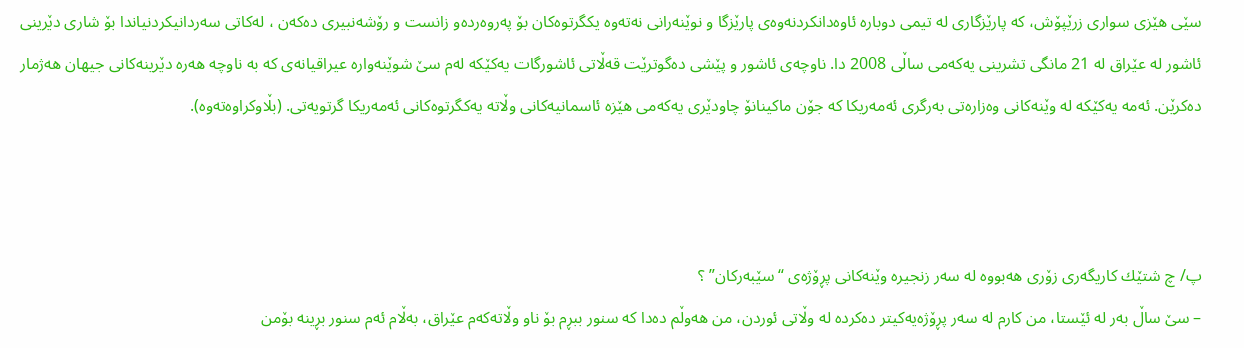سێی هێزی سواری زرێپۆش، كه‌ پارێزگاری له‌ تیمی دوباره‌ ئاوه‌دانكردنه‌وه‌ی پارێزگا و نوێنه‌رانی نه‌ته‌وه‌ یكگرتوه‌كان بۆ په‌روه‌رده‌و زانست و رۆشه‌نبیری ده‌كه‌ن ، له‌كاتی سه‌ردانیكردنیاندا بۆ شاری دێرینی ئاشور له‌ عێراق له‌ 21 مانگی تشرینی یه‌كه‌می ساڵی 2008 دا. ناوچه‌ى ئاشور و پێشی ده‌گوترێت قه‌ڵاتی ئاشورگات یه‌كێكه‌ له‌م سێ شوێنه‌واره‌ عیراقیانه‌ی كه‌ به‌ ناوچه‌ هه‌ره‌ دێرینه‌كانی جیهان هه‌ژمار ده‌كرێن. ئه‌مه‌ یه‌كێكه‌ له‌ وێنه‌كانی وه‌زاره‌تی به‌رگری ئه‌مه‌ریكا كه‌ جۆن ماكینانۆ چاودێری یه‌كه‌می هێزه‌ ئاسمانیه‌كانی وڵاته‌ یه‌كگرتوه‌كانی ئه‌مه‌ریكا گرتویه‌تی. (بڵاوكراوه‌ته‌وه‌).



پ/ چ شتێك كاریگه‌ری زۆری هه‌بووه‌ له‌ سه‌ر زنجیره‌ وێنه‌كانی پڕۆژه‌ى “سێبه‌ركان” ؟
– سێ ساڵ به‌ر له‌ ئێستا، من كارم له‌ سه‌ر پڕۆژه‌یه‌كیتر ده‌كرده‌ له‌ وڵاتی ئوردن، من هه‌وڵم ده‌دا كه‌ سنور ببڕم بۆ ناو وڵاته‌كه‌م عێراق، به‌ڵام ئه‌م سنور بڕینه‌ بۆمن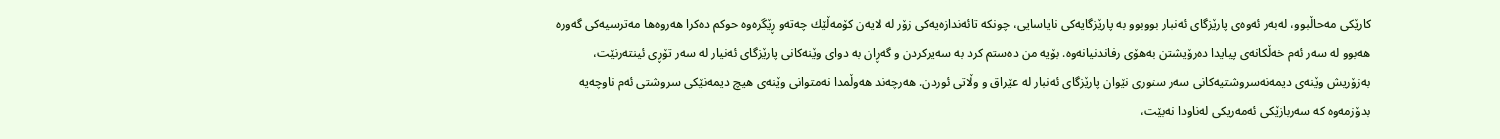كارێكی مه‌حاڵبوو، له‌به‌ر ئه‌وه‌ى پارێزگای ئه‌نبار بووبوو به‌ پارێزگایه‌كی نایاسایی، چونكه‌ تائه‌ندازه‌یه‌كی زۆر له‌ لایه‌ن كۆمه‌ڵێك چه‌ته‌و ڕێگره‌وه‌ حوكم ده‌كرا هه‌روه‌ها مه‌ترسیه‌كی گه‌وره‌ هه‌بوو له‌ سه‌ر ئه‌م خه‌ڵكانه‌ی پیایدا ده‌رۆیشتن به‌هۆی رفاندنیانه‌وه‌. بۆیه‌ من ده‌ستم كرد به‌ سه‌یركردن و گه‌ڕان به‌ دوای وێنه‌كانی پارێزگای ئه‌نیار له‌ سه‌ر تۆڕی ئینته‌رنێت، به‌زۆریش وێنه‌ى دیمه‌نه‌سروشتیه‌كانی سه‌ر سنوری نێوان پارێزگای ئه‌نبار له‌ عێراق و وڵاتی ئوردن. هه‌رچه‌ند هه‌وڵمدا نه‌متوانی وێنه‌ی هیچ دیمه‌نێكی سروشتی ئه‌م ناوچه‌یه‌ بدۆزمه‌وه‌ كه‌ سه‌ربازێكی ئه‌مه‌ریكی له‌ناودا نه‌بێت،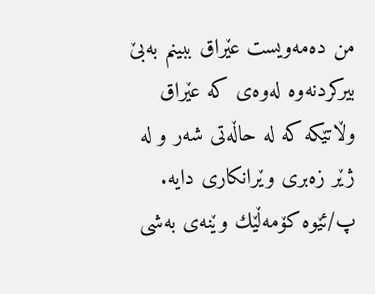من ده‌مه‌ویست عێراق ببینم به‌بێ بیركردنه‌وه‌ له‌وه‌ى كه‌ عێراق وڵاتێكه‌ كه‌ له‌ حاڵه‌تی شه‌ر و له‌ ژێر زه‌بری وێرانكاری دایه‌.
پ/ئێوه‌ كۆمه‌ڵێك وێنه‌ى به‌شی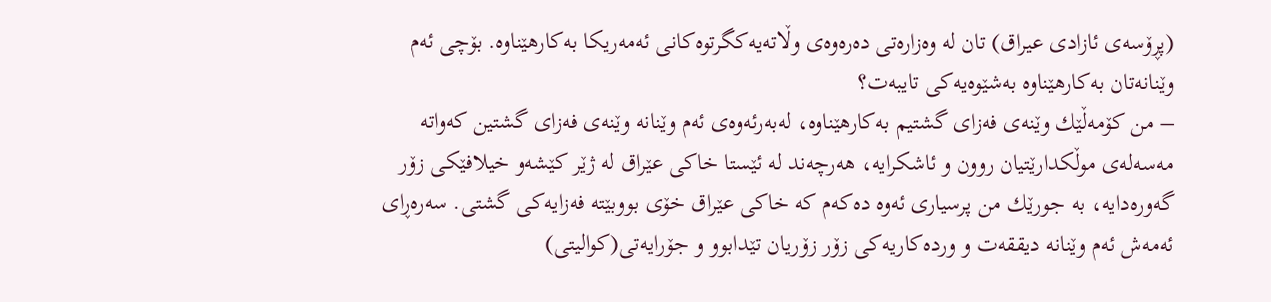(پڕۆسه‌ی ئازادی عیراق) تان له‌ وه‌زاره‌تی ده‌ره‌وه‌ی وڵاته‌یه‌كگرتوه‌كانی ئه‌مه‌ریكا به‌كارهێناوه‌. بۆچی ئه‌م وێنانه‌تان به‌كارهێناوه‌ به‌شێوه‌یه‌كی تایبه‌ت؟
– من كۆمه‌ڵێك وێنه‌ى فه‌زای گشتیم به‌كارهێناوه‌، له‌به‌رئه‌وه‌ى ئه‌م وێنانه‌ وێنه‌ى فه‌زای گشتین كه‌واته‌ مه‌سه‌له‌ی موڵكدارێتیان روون و ئاشكرایه‌، هه‌رچه‌ند له‌ ئێستا خاكی عێراق له‌ ژێر كێشه‌و خیلافێكی زۆر گه‌وره‌دایه‌، به‌ جورێك من پرسیاری ئه‌وه‌ ده‌كه‌م كه‌ خاكی عێراق خۆی بووبێته‌ فه‌زایه‌كی گشتی. سه‌ره‌ڕای ئه‌مه‌ش ئه‌م وێنانه‌ دیققه‌ت و ورده‌كاریه‌كی زۆر زۆریان تێدابوو و جۆرایه‌تی(كوالیتی)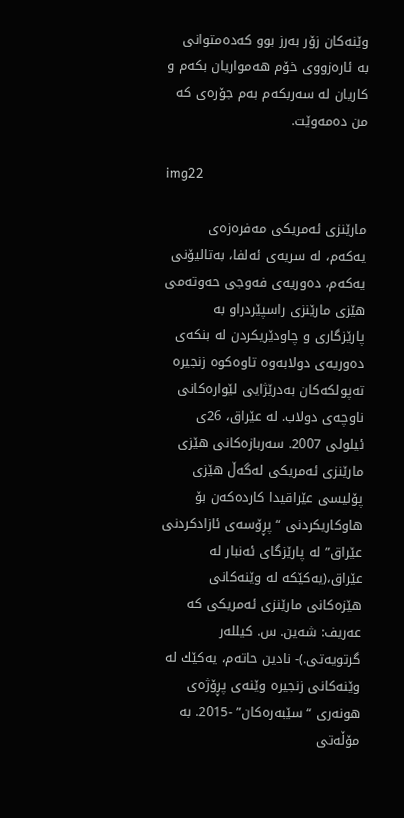وێنه‌كان زۆر به‌رز بوو كه‌ده‌متوانی به‌ ئاره‌زووی خۆم هه‌مواریان بكه‌م و كاریان له‌ سه‌ربكه‌م به‌م جۆره‌ى كه‌ من ده‌مه‌وێت.

img22

مارێنزی ئەمریکی مه‌فره‌زه‌ی یه‌كه‌م، له‌ سریه‌ی ئه‌لفا، به‌تالیۆنی یه‌كه‌م، ده‌وریه‌ی فه‌وجی حه‌وته‌می هێزی مارێنزی راسپێردراو به‌ پارێزگاری و چاودێریكردن له‌ بنكه‌ی ده‌وریه‌ی دولابه‌وه‌ تاوه‌كوه‌ زنجیره‌ ته‌پولكه‌كان به‌درێژایی لێواره‌كانی ناوچه‌ى دولاب. له‌ عێراق، 26ى ئیلولی 2007. سه‌ربازه‌كانی هێزی مارێنزی ئه‌مریكی له‌گه‌ڵ هێزی پۆلیسی عێراقیدا كارده‌كه‌ن بۆ هاوكاریكردنی “پڕۆسه‌ی ئازادكردنی عێراق” له‌ پارێزگای ئه‌نبار له‌ عێراق،(یه‌كێكه‌ له‌ وێنه‌كانی هێزه‌كانی مارێنزی ئه‌مریكی كه‌ عه‌ریف: شه‌ین. س. كیلله‌ر گرتویه‌تی.)- نادین حاته‌م، یه‌كێك له‌ وێنه‌كانی زنجیره‌ وێنه‌ى پڕۆژه‌ی هونه‌ری “سێبه‌ره‌كان” -2015. به‌ مۆڵه‌تی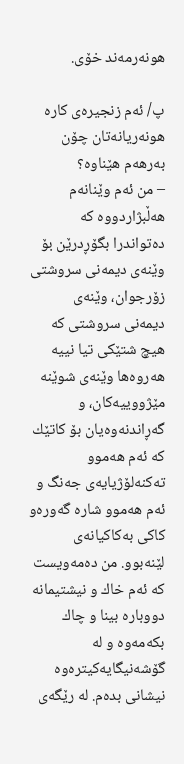هونه‌رمه‌ند خۆی.

پ/ ئه‌م زنجیره‌ی كاره‌ هونه‌ریانه‌تان چۆن به‌رهه‌م هێناوه‌؟
– من ئه‌م وێنانه‌م هه‌ڵبژاردووه‌ كه‌ ده‌تواندرا بگۆڕدرێن بۆ وێنه‌ى دیمه‌نی سروشتی زۆرجوان، وێنه‌ی دیمه‌نی سروشتی كه‌ هیچ شتێكی تیا نییه‌ هه‌روه‌ها وێنه‌ى شوێنه‌ مێژووییه‌كان، و گه‌ڕاندنه‌وه‌یان بۆ كاتێك كه‌ ئه‌م هه‌موو ته‌كنه‌لۆژیایه‌ى جه‌نگ و ئه‌م هه‌موو شاره‌ گه‌وره‌و كاكی به‌كاكیانه‌ی لێنه‌بوو. من ده‌مه‌ویست كه‌ ئه‌م خاك و نیشتیمانه‌ دووباره‌ بینا و چاك بكه‌مه‌وه‌ و له‌ گۆشه‌نیگایه‌كیتره‌وه‌ نیشانی بده‌م. له‌ رێگه‌ى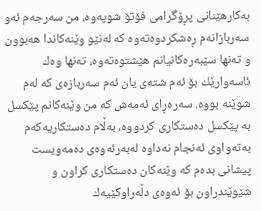به‌كارهێنانی پڕۆگرامی فۆتۆ شوپه‌وه‌، من سه‌رجه‌م ئه‌و سه‌ربازانه‌م ڕه‌شكردوه‌ته‌وه‌ كه‌ له‌نێو وێنه‌كاندا هه‌بوون و ته‌نها سێبه‌ره‌كانیانم هێشتوه‌ته‌وه‌، ته‌نها وه‌ك ئاسه‌وارێك بۆ ئه‌م شته‌ی یان ئه‌م سه‌ربازه‌ی كه‌ له‌م شوێنه‌ بووه‌. سه‌ره‌ڕای ئه‌مه‌ش كه‌ من وێنه‌كانم پێكسل به‌ پێكسل ده‌ستكاری كردووه‌، به‌ڵام ده‌ستكاریه‌كه‌م به‌ته‌واوی ئه‌نجام نه‌داوه‌ له‌به‌رئه‌وه‌ى ده‌مه‌ویست پیشانی بده‌م كه‌ وێنه‌كان ده‌ستكاری كراون و شێوێندراون بۆ ئه‌وه‌ى دڵه‌راوكێیه‌ك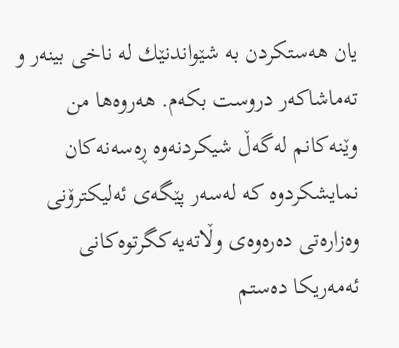یان هه‌ستكردن به‌ شێواندنێك له‌ ناخی بینه‌ر و ته‌ماشاكه‌ر دروست بكه‌م. هه‌روه‌ها من وێنه‌كانم له‌گه‌ڵ شیكردنه‌وه‌ ڕه‌سه‌نه‌كان نمایشكردوه‌ كه‌ له‌سه‌ر پێگه‌ی ئه‌لیكترۆنی وه‌زاره‌تی ده‌ره‌وه‌ی وڵاته‌یه‌كگرتوه‌كانی ئه‌مه‌ریكا ده‌ستم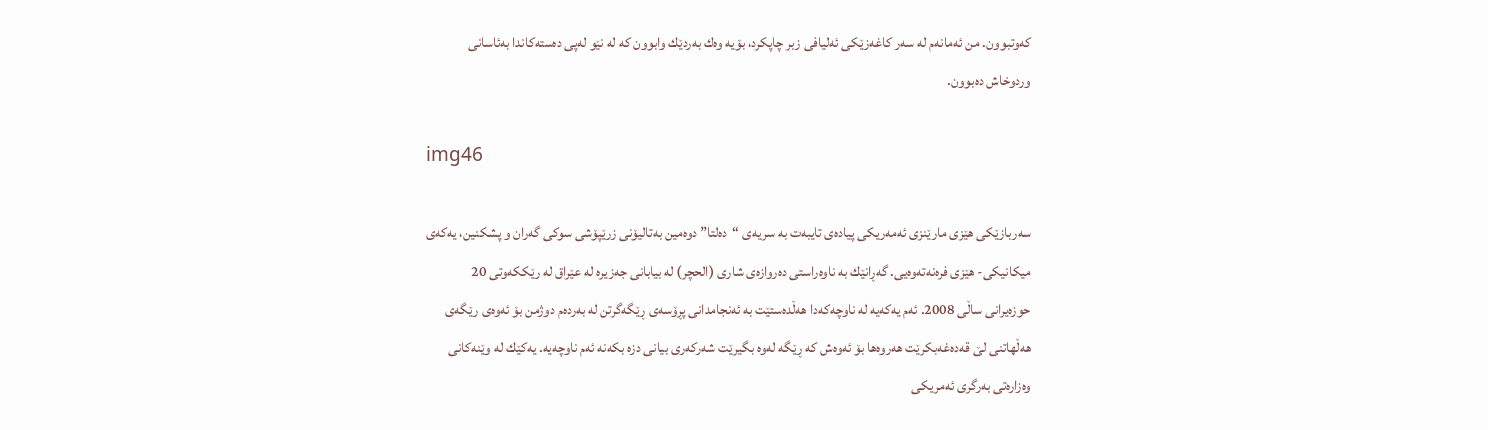كه‌وتبوون. من ئه‌مانه‌م له‌ سه‌ر كاغه‌زێكی ئه‌لیافی زبر چاپكرد، بۆیه‌ وه‌ك به‌ردێك وابوون كه‌ له‌ نێو له‌پی ده‌سته‌كاندا به‌ئاسانی وردوخاش ده‌بوون.

img46

سه‌ربازێكی هێزی مارێنزی ئه‌مه‌ریكی پیاده‌ی تایبه‌ت به‌ سریه‌ی “ده‌لتا” دوه‌مین به‌تالیۆنی زرێپۆشی سوكى گه‌ران و پشكنین، یه‌كه‌ی میكانیكی- هێزی فره‌نه‌ته‌وه‌یی. گه‌ڕانێك به‌ ناوه‌راستی ده‌روازه‌ى شاری (الحچر) له‌ بیابانی جه‌زیره‌ له‌ عێراق له‌ رێككه‌وتی 20 حوزه‌یرانی ساڵی 2008. ئه‌م یه‌كه‌یه‌ له‌ ناوچه‌كه‌دا هه‌ڵده‌ستێت به‌ ئه‌نجامدانی پڕۆسه‌ی ڕێگه‌گرتن له‌ به‌رده‌م دوژمن بۆ ئه‌وه‌ی رێگه‌ی هه‌ڵهاتنی لێ قه‌ده‌غه‌بكرێت هه‌روه‌ها بۆ ئه‌وه‌ش كه‌ ڕێگه‌ له‌وه‌ بگیرێت شه‌ركه‌ری بیانی دزه‌ بكه‌نه‌ ئه‌م ناوچه‌یه‌. یه‌كێك له‌ وێنه‌كانی وه‌زاره‌تی به‌رگری ئه‌مریكی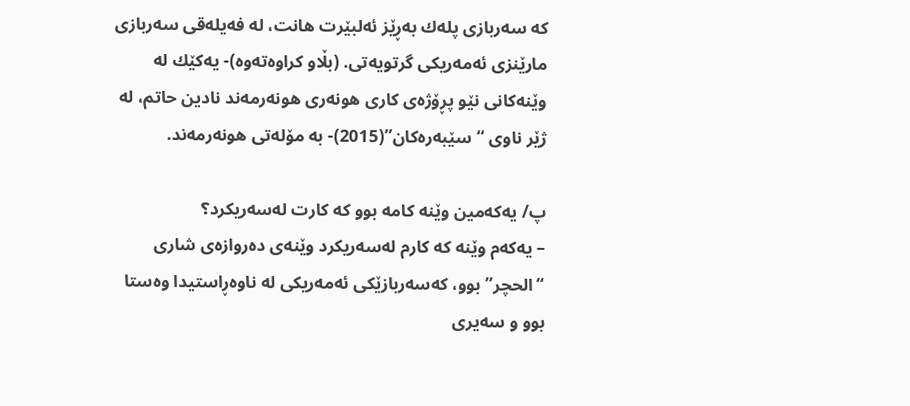كه‌ سه‌ربازی پله‌ك به‌ڕێز ئه‌لبێرت هانت، له‌ فه‌یله‌قی سه‌ربازی مارێنزی ئه‌مه‌ریكی گرتویه‌تی. (بڵاو كراوه‌ته‌وه‌)- یه‌كێك له‌ وێنه‌كانی نێو پڕۆژه‌ى كاری هونه‌ری هونه‌رمه‌ند نادین حاتم، له‌ ژێر ناوی “سێبه‌ره‌كان”(2015)- به‌ مۆله‌تی هونه‌رمه‌ند.

پ/ یه‌كه‌مین وێنه‌ كامه‌ بوو كه‌ كارت له‌سه‌ریكرد؟
– یه‌كه‌م وێنه‌ كه‌ كارم له‌سه‌ریكرد وێنه‌ی ده‌روازه‌ی شاری “الحچر” بوو، كه‌سه‌ربازێكی ئه‌مه‌ریكی له‌ ناوه‌ڕاستیدا وه‌ستا بوو و سه‌یری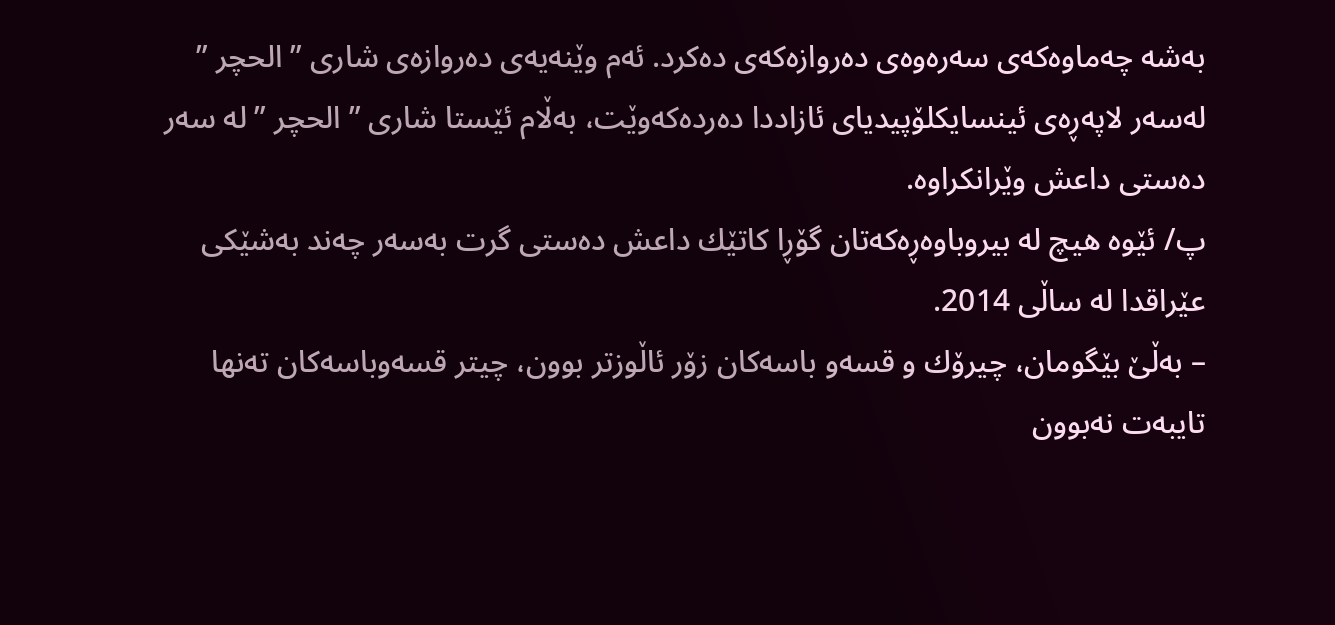به‌شه‌ چه‌ماوه‌كه‌ی سه‌ره‌وه‌ی ده‌روازه‌كه‌ى ده‌كرد. ئه‌م وێنه‌یه‌ی ده‌روازه‌ی شاری ” الحچر ” له‌سه‌ر لاپه‌ڕه‌ى ئینسایكلۆپیدیای ئازاددا ده‌رده‌كه‌وێت، به‌ڵام ئێستا شاری ” الحچر ” له‌ سه‌ر ده‌ستی داعش وێرانكراوه‌.
پ/ ئێوه‌ هیچ له‌ بیروباوه‌ڕه‌كه‌تان گۆڕا كاتێك داعش ده‌ستی گرت به‌سه‌ر چه‌ند به‌شێكی عێراقدا له‌ ساڵی 2014.
– به‌ڵێ بێگومان، چیرۆك و قسه‌و باسه‌كان زۆر ئاڵوزتر بوون، چیتر قسه‌وباسه‌كان ته‌نها تایبه‌ت نه‌بوون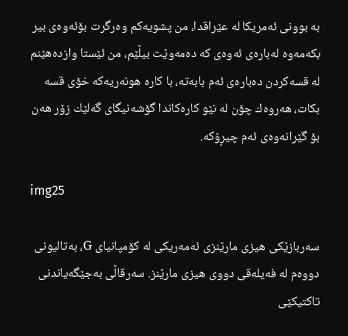به‌ بوونی ئه‌مریكا له‌ عێراقدا، من پشویه‌كم وه‌رگرت بۆئه‌وه‌ى بیر بكه‌مه‌وه‌ له‌باره‌ى ئه‌وه‌ى كه‌ ده‌مه‌وێت بیڵێم، من ئێستا وازده‌هێنم له‌ قسه‌كردن ده‌باره‌ی ئه‌م بابه‌ته‌، با كاره‌ هونه‌ریه‌كه‌ خۆی قسه‌ بكات، هه‌روه‌ك چۆن له‌ نێو كاره‌كاندا گۆشه‌نیگای گه‌لێك زۆر هه‌ن بۆ گێرانه‌وه‌ى ئه‌م چیڕۆكه‌.

img25

سه‌ربازێكی هیزی مارێنزی ئه‌مه‌ریكی له‌ کۆمپانیای G، به‌تالیونی دووه‌م له‌ فه‌یله‌قی دووی هیزی مارێنز. سه‌رقاڵی به‌جێگه‌یاندنی تاكتیكێی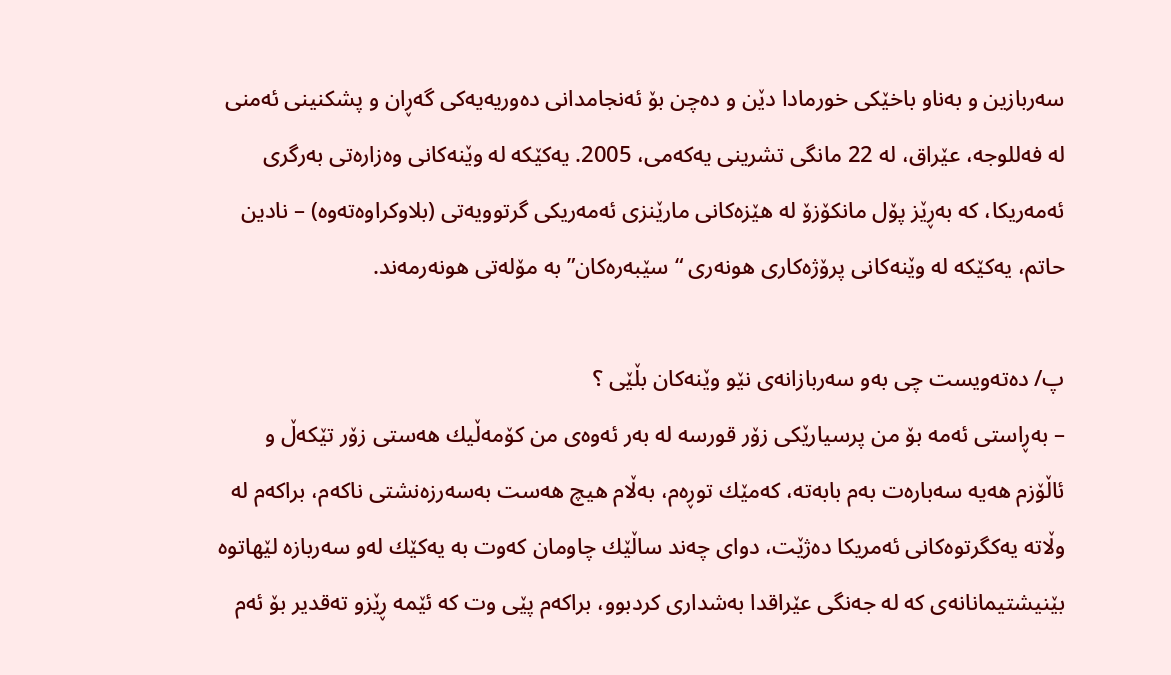سه‌ربازین و به‌ناو باخێكی خورمادا دێن و ده‌چن بۆ ئه‌نجامدانی ده‌وریه‌یه‌كی گه‌ڕان و پشكنینی ئه‌منی له‌ فه‌للوجه‌، عێراق، له‌ 22 مانگی تشرینی یه‌كه‌می، 2005. یه‌كێكه‌ له‌ وێنه‌كانی وه‌زاره‌تى به‌رگری ئه‌مه‌ریكا، كه‌ به‌ڕێز پۆل مانكۆزۆ له‌ هێزه‌كانی مارێنزی ئه‌مه‌ریكی گرتوویه‌تی (بلاوكراوه‌ته‌وه‌) – نادین حاتم، یه‌كێكه‌ له‌ وێنه‌كانی پرۆژه‌كاری هونه‌ری “سێبه‌ره‌كان” به‌ مۆله‌تی هونه‌رمه‌ند.

پ/ ده‌ته‌ویست چی به‌و سه‌ربازانه‌ی نێو وێنه‌كان بڵێی ؟
– به‌ڕاستى ئه‌مه‌ بۆ من پرسیارێكی زۆر قورسه‌ له‌ به‌ر ئه‌وه‌ى من كۆمه‌ڵیك هه‌ستی زۆر تێكه‌ڵ و ئاڵۆزم هه‌یه‌ سه‌باره‌ت به‌م بابه‌ته‌، كه‌مێك توڕه‌م، به‌ڵام هیچ هه‌ست به‌سه‌رزه‌نشتی ناكه‌م، براكه‌م له‌ وڵاته‌ یه‌كگرتوه‌كانی ئه‌مریكا ده‌ژێت، دوای چه‌ند ساڵێك چاومان كه‌وت به‌ یه‌كێك له‌و سه‌ربازه‌ لێهاتوه‌ بێنیشتیمانانه‌ى كه‌ له‌ جه‌نگی عێراقدا به‌شداری كردبوو، براكه‌م پێی وت كه‌ ئێمه‌ ڕێزو ته‌قدیر بۆ ئه‌م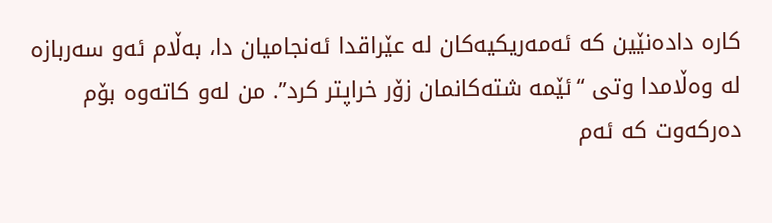كاره‌ داده‌نێین كه‌ ئه‌مه‌ریكیه‌كان له‌ عێراقدا ئه‌نجامیان دا، به‌ڵام ئه‌و سه‌ربازه‌ له‌ وه‌ڵامدا وتی “ئێمه‌ شته‌كانمان زۆر خراپتر كرد”. من له‌و كاته‌وه‌ بۆم ده‌ركه‌وت كه‌ ئه‌م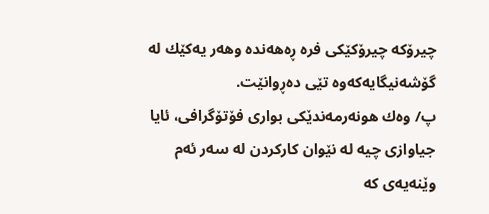چیرۆكه‌ چیرۆكێكی فره‌ ڕه‌هه‌نده‌ وهه‌ر یه‌كێك له‌ گۆشه‌نیگایه‌كه‌وه‌ تێی ده‌ڕوانێت.
پ/ وه‌ك هونه‌رمه‌ندێكی بواری فۆتۆگرافی، ئایا جیاوازی چیه‌ له‌ نێوان كاركردن له‌ سه‌ر ئه‌م وێنه‌یه‌ی كه‌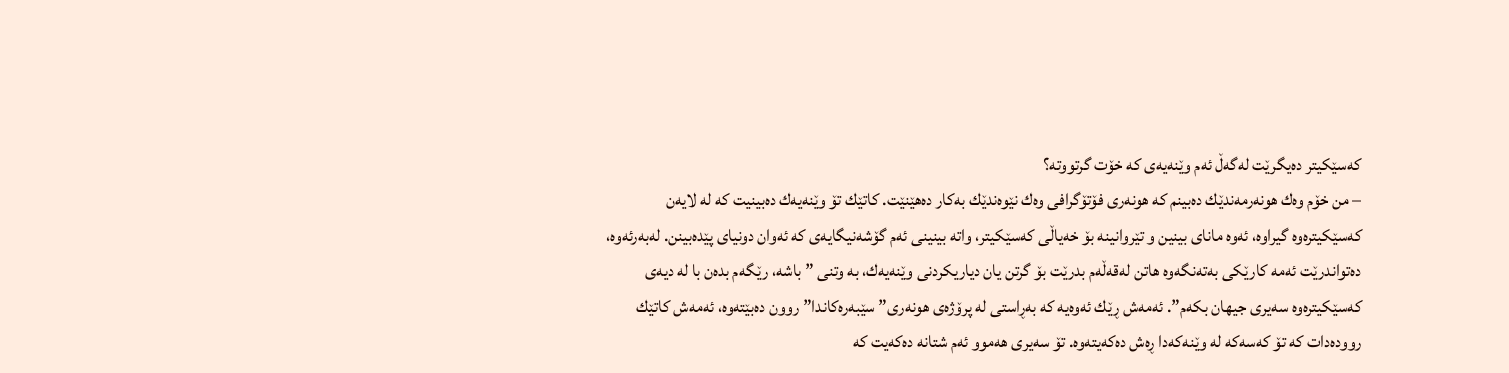كه‌سێكیتر ده‌یگرێت له‌گه‌ڵ ئه‌م وێنه‌یه‌ی كه‌ خۆت گرتووته‌؟
– من خۆم وه‌ك هونه‌رمه‌ندێك ده‌بینم كه‌ هونه‌ری فۆتۆگرافی وه‌ك نێوه‌ندێك به‌كار ده‌هێنێت. كاتێك تۆ وێنه‌یه‌ك ده‌بینیت كه‌ له‌ لایه‌ن كه‌سێكیتره‌وه‌ گیراوه‌، ئه‌وه‌ مانای بینین و تێروانینه‌ بۆ خه‌یاڵی كه‌سێكیتر، واته‌ بینینی ئه‌م گۆشه‌نیگایه‌ى كه‌ ئه‌وان دونیاى پێده‌بینن. له‌به‌رئه‌وه‌، ده‌تواندرێت ئه‌مه‌ كارێكی به‌ته‌نگه‌وه‌ هاتن له‌قه‌ڵه‌م بدرێت بۆ گرتن یان دیاریكردنی وێنه‌یه‌ك، به‌ وتنی ” باشه‌، رێگه‌م بده‌ن با له‌ دیه‌ى كه‌سێكیتره‌وه‌ سه‌یرى جیهان بكه‌م”. ئه‌مه‌ش ڕێك ئه‌وه‌یه‌ كه‌ به‌ڕاستی له‌ پرۆژه‌ى هونه‌ری” سێبه‌ره‌كاندا” روون ده‌بێته‌وه‌، ئه‌مه‌ش كاتێك رووده‌دات كه‌ تۆ كه‌سه‌كه‌ له‌ وێنه‌كه‌دا ڕه‌ش ده‌كه‌یته‌وه‌. تۆ سه‌یرى هه‌موو ئه‌م شتانه‌ ده‌كه‌یت كه‌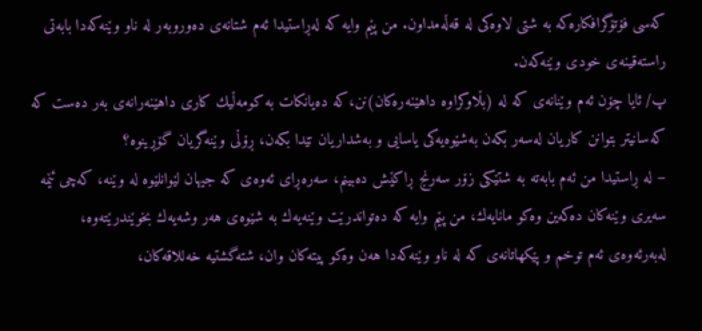كه‌سی فۆتۆگرافكاره‌كه‌ به‌ شتی لاوه‌كی له‌ قه‌ڵه‌مداون. من پێم وایه‌ كه‌ له‌ڕاستیدا ئه‌م شتانه‌ى ده‌وروبه‌ر له‌ ناو وێنه‌كه‌دا بابه‌تی راسته‌قینه‌ى خودی وێنه‌كه‌ن.
پ/ ئایا چۆن ئه‌م وێنانه‌ی كه‌ له‌ (بڵاوكراوه‌ داهێنه‌ره‌كان)نن،كه‌ ده‌یانكات به‌ كومه‌ڵیك كاری داهێنه‌رانه‌ی به‌ر ده‌ست كه‌ كه‌سانیتر بتوانن كاریان له‌سه‌ر بكه‌ن به‌شێوه‌یه‌كی یاسایی و به‌شداریان تێدا بكه‌ن، ڕۆڵی وێنەگریان گۆڕینوە؟
– له‌ ڕاستیدا من ئه‌م بابه‌ته‌ به‌ شتێكی زۆر سه‌رنج ڕاكێش ده‌بینم، سه‌ره‌ڕای ئه‌وه‌ى كه‌ جیهان لێوانلێوه‌ له‌ وێنه‌، كه‌چی ئێمه‌ سه‌یرى وێنه‌كان ده‌كه‌ین وه‌كو مانایه‌ك، من پێم وایه‌ كه‌ ده‌تواندرێت وێنه‌یه‌ك به‌ شێوه‌ی هه‌ر وشه‌یه‌ك بخوێندرێته‌وه‌، له‌به‌رئه‌وه‌ى ئه‌م توخم و پێكهاتانه‌ی كه‌ له‌ ناو وێنه‌كه‌دا هه‌ن وه‌كو پیته‌كان وان، شته‌گشتیه‌ خه‌للاقه‌كان،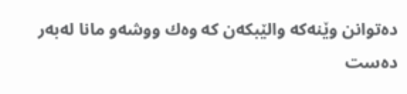ده‌توانن وێنه‌كه‌ والێبكه‌ن كه‌ وه‌ك ووشه‌و مانا له‌به‌ر ده‌ست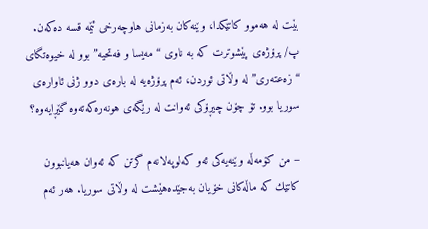بێت له‌ هه‌موو كاتێكدا، وێنه‌كان به‌زمانی هاوچه‌رخی ئێمه‌ قسه‌ ده‌كه‌ن.
پ/ پرۆژه‌ى پێشوترت كه‌ به‌ ناوی “مه‌یسا و فه‌تحیه‌” بوو له‌ خیوه‌تگای “زه‌عته‌ری” له‌ وڵاتی ئوردن، ئه‌م پرۆژه‌یه‌ له‌ باره‌ى دوو ژنی ئاواره‌ی سوریا بوو. تۆ چۆن چیڕۆكی ئه‌وانت له‌ رێگه‌ى هونه‌ره‌كه‌ته‌وه‌ گێڕایه‌وه‌؟

– من كۆمه‌ڵه‌ وێنه‌یه‌كی ئه‌و كه‌لوپه‌لانه‌م گرتن كه‌ ئه‌وان هه‌یانبوون كاتێك كه‌ ماڵه‌كانی خۆیان به‌جێده‌هێشت له‌ وڵاتی سوریا. هه‌ر ئه‌م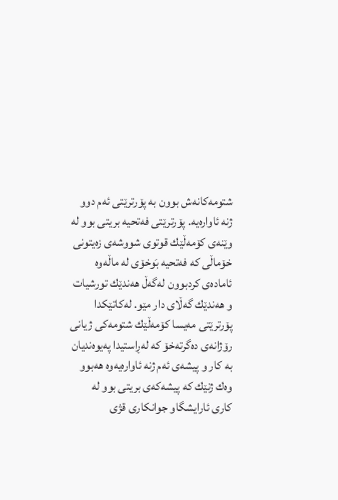شتومه‌كانه‌ش بوون به‌ پۆرترێتی ئه‌م دوو ژنه‌ ئاواره‌یه‌. پۆرترێتی فه‌تحیه‌ بریتی بوو له‌ وێنه‌ى كۆمه‌ڵێك قوتوی شووشه‌ی زه‌یتونی خۆماڵی كه‌ فه‌تحیه‌ بَوخۆی له‌ ماڵه‌وه‌ ئاماده‌ی كردبوون له‌گه‌ڵ هه‌ندێك تورشیات و هه‌ندێك گه‌ڵای دار مێو. له‌كاتێكدا پۆرترێتی مه‌یسا كۆمه‌ڵێك شتومه‌كی ژیانی رۆژانه‌ی ده‌گرته‌خۆ كه‌ له‌ڕاستیدا په‌یوه‌ندیان به‌ كار و پیشه‌ى ئه‌م ژنه‌ ئاواره‌یه‌وه‌ هه‌بوو وه‌ك ژنێك كه‌ پیشه‌كه‌ى بریتی بوو له‌ كارى ئارایشگاو جوانكاری قژی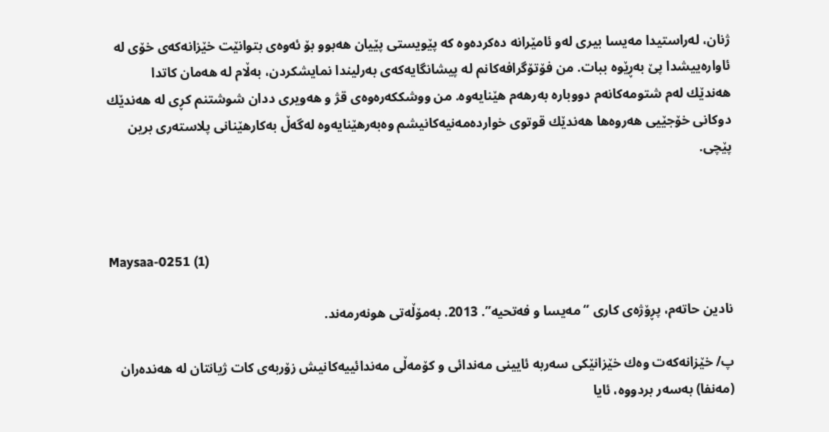ژنان، له‌راستیدا مه‌یسا بیری له‌و ئامێرانه‌ ده‌كرده‌وه‌ كه‌ پێویستی پێیان هه‌بوو بۆ ئه‌وه‌ى بتوانێت خێزانه‌كه‌ی خۆی له‌ ئاواره‌ییشدا پێ به‌ڕێوه‌ ببات. من فۆتۆگرافه‌كانم له‌ پیشانگایه‌كه‌ى به‌رلیندا نمایشكردن، به‌ڵام له‌ هه‌مان كاتدا هه‌ندێك له‌م شتومه‌كانه‌م دووباره‌ به‌رهه‌م هێنایه‌وه‌. من ووشككه‌ره‌وه‌ى قژ و هه‌ویری ددان شوشتنم كڕی له‌ هه‌ندێك دوكانی خۆجێیی هه‌روه‌ها هه‌ندێك قوتوی خوارده‌مه‌نیه‌كانیشم وه‌به‌رهێنایه‌وه‌ له‌گه‌ڵ به‌كارهێنانی پلاسته‌رى برین پێچی.



Maysaa-0251 (1)

نادین حاته‌م، پڕۆژه‌ی كاری “مه‌یسا و فه‌تحیه‌”. 2013. به‌مۆڵه‌تی هونه‌رمه‌ند.

پ/ خێزانه‌كه‌ت وه‌ك خێزانێكی سه‌ربه‌ ئایینی مه‌ندائی و كۆمه‌ڵى مه‌ندائییه‌كانیش زۆربه‌ی كات ژیانتان له‌ هه‌نده‌ران (مه‌نفا) به‌سه‌ر بردووه‌، ئایا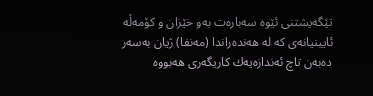تێگه‌یشتنی ئێوه‌ سه‌باره‌ت به‌و خێزان و كۆمه‌ڵه‌ ئایینیانه‌ی كه‌ له‌ هه‌نده‌راندا (مه‌نفا) ژیان به‌سه‌ر ده‌به‌ن تاچ ئه‌ندازه‌یه‌ك كاریگه‌ری هه‌بووه‌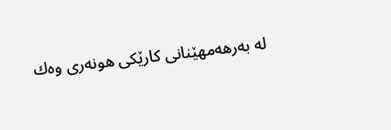له‌ به‌رهه‌مهێنانی كارێكی هونه‌ری وه‌ك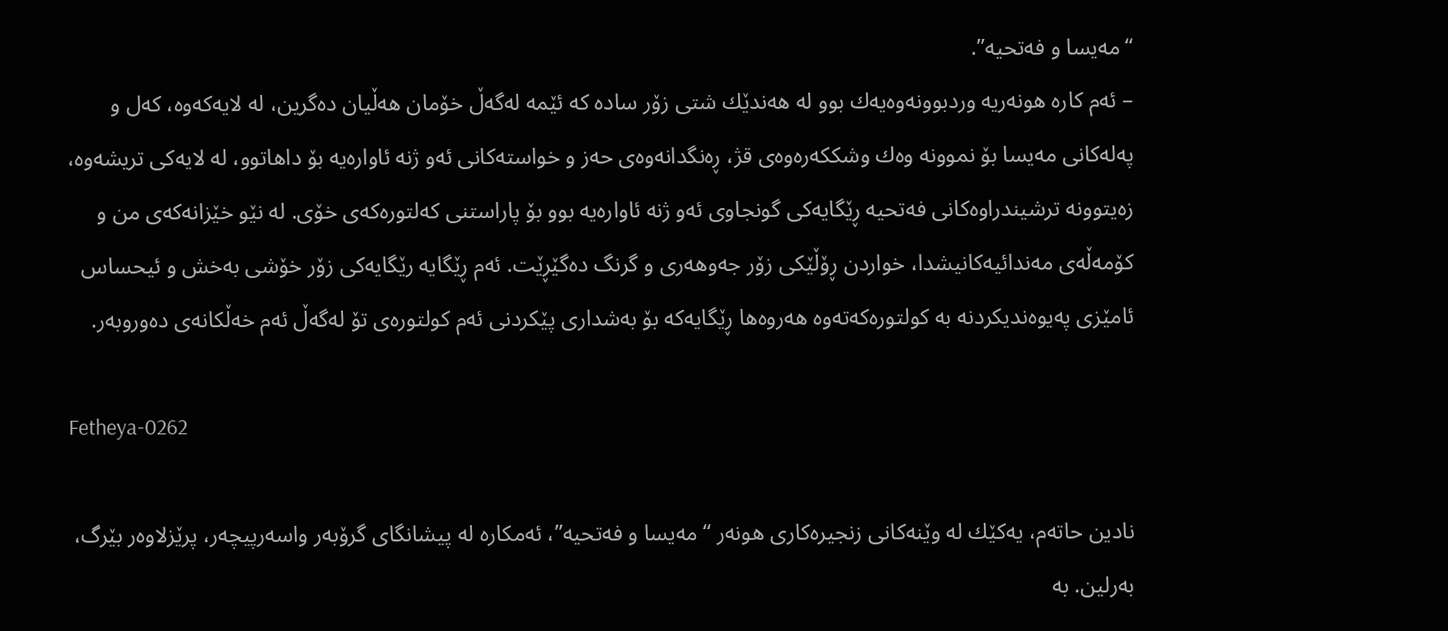“مه‌یسا و فه‌تحیه‌”.
– ئه‌م كاره‌ هونه‌ریه‌ وردبوونه‌وه‌یه‌ك بوو له‌ هه‌ندێك شتی زۆر ساده‌ كه‌ ئێمه‌ له‌گه‌ڵ خۆمان هه‌ڵیان ده‌گرین، له‌ لایه‌كه‌وه‌، كه‌ل و په‌له‌كانی مه‌یسا بۆ نموونه‌ وه‌ك وشككه‌ره‌وه‌ی قژ، ڕه‌نگدانه‌وه‌ی حه‌ز و خواسته‌كانی ئه‌و ژنه‌ ئاواره‌یه‌ بۆ داهاتوو، له‌ لایه‌كی تریشه‌وه‌، زه‌یتوونه‌ ترشیندراوه‌كانی فه‌تحیه‌ ڕێگایه‌كی گونجاوی ئه‌و ژنه‌ ئاواره‌یه‌ بوو بۆ پاراستنی كه‌لتوره‌كه‌ى خۆی. له‌ نێو خێزانه‌كه‌ی من و كۆمه‌ڵه‌ی مه‌ندائیه‌كانیشدا، خواردن ڕۆڵێكی زۆر جه‌وهه‌ری و گرنگ ده‌گێڕێت. ئه‌م ڕێگایه‌ رێگایه‌كی زۆر خۆشی به‌خش و ئیحساس ئامێزی په‌یوه‌ندیكردنه‌ به‌ كولتوره‌كه‌ته‌وه‌ هه‌روه‌ها ڕێگایه‌كه‌ بۆ به‌شداری پێكردنی ئه‌م كولتوره‌ی تۆ له‌گه‌ڵ ئه‌م خه‌ڵكانه‌ى ده‌وروبه‌ر.

Fetheya-0262

نادین حاته‌م، یه‌كێك له‌ وێنه‌كانی زنجیره‌كاری هونه‌ر “مه‌یسا و فه‌تحیه‌”، ئه‌مكاره‌ له‌ پیشانگای گرۆبەر واسەرپیچەر، پرێزلاوەر بێرگ، به‌رلین. به‌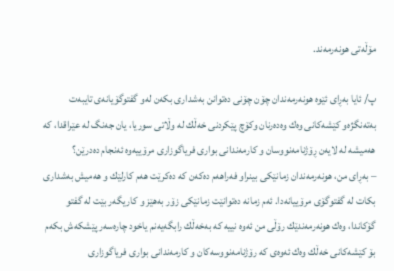مۆڵه‌تی هونه‌رمه‌ند.

پ/ ئایا به‌ڕای ئێوه‌ هونه‌رمه‌ندان چۆن چۆنی ده‌توانن به‌شداری بكه‌ن له‌و گفتوگۆیانه‌ى تایبه‌ت به‌ته‌نگژه‌و كێشه‌كانی وه‌ك وه‌ده‌رنان وكۆچ پێكردنی خه‌ڵك له‌ وڵاتی سوریا، یان جه‌نگ له‌ عێراقدا، كه‌ هه‌میشه‌ له‌ لایه‌ن ڕۆژنامه‌نووسان و كارمه‌ندانی بواری فریاگوزاری مرۆییه‌وه‌ ئه‌نجام ده‌درێن؟
– به‌ڕای من، هونه‌رمه‌ندان زمانێكی بینراو فه‌راهه‌م ده‌كه‌ن كه‌ ده‌كرێت هه‌م كارلێك و هه‌میش به‌شداری بكات له‌ گفتوگۆی مرۆییانه‌دا. ئه‌م زمانه‌ ده‌توانێت زمانێكی زۆر به‌هێز و كاریگه‌ر بێت له‌ گفتو گۆكاندا، وه‌ك هونه‌رمه‌ندێك رۆڵی من ئه‌وه‌ نییه‌ كه‌ به‌خه‌ڵك رابگه‌یه‌نم یاخود چاره‌سه‌ر پێشكه‌ش بكه‌م بۆ كێشه‌كانی خه‌ڵك وه‌ك ئه‌وه‌ى كه‌ رۆژنامه‌نووسه‌كان و كارمه‌ندانی بواری فریاگوزاری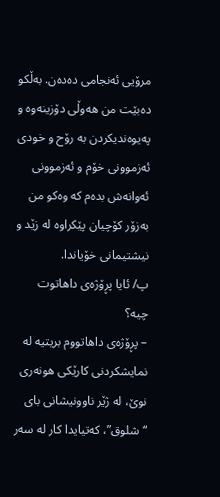مرۆیی ئه‌نجامی ده‌ده‌ن. به‌ڵكو ده‌بێت من هه‌وڵی دۆزینه‌وه‌ و په‌یوه‌ندیكردن به‌ رۆح و خودی ئه‌زموونی خۆم و ئه‌زموونی ئه‌وانه‌ش بده‌م كه‌ وه‌كو من به‌زۆر كۆچیان پێكراوه‌ له‌ زێد و نیشتیمانی خۆیاندا.
پ/ ئایا پڕۆژه‌ی داهاتوت چیه‌؟
– پڕۆژه‌ى داهاتووم بریتیه‌ له‌ نمایشكردنی كارێكی هونه‌ری نوێ، له‌ ژێر ناوونیشانی بای “شلوق”، كه‌تیایدا كار له‌ سه‌ر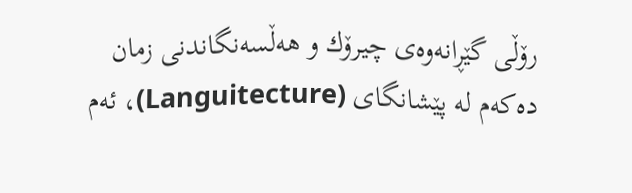رۆڵی گێڕانه‌وه‌ی چیرۆك و هه‌ڵسه‌نگاندنی زمان ده‌كه‌م له‌ پێشانگای (Languitecture)، ئه‌م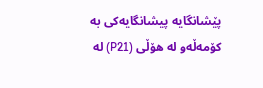پێشانگایه‌ پیشانگایه‌كی به‌ كۆمه‌ڵه‌و له‌ هۆڵی (P21) له‌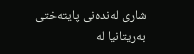شاری له‌نده‌نی پایته‌ختی به‌ریتانیا له‌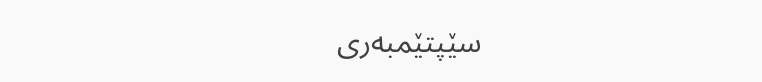سێپتێمبه‌ری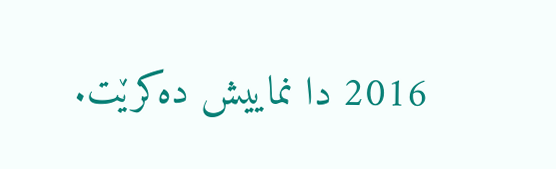2016 دا نماییش ده‌كرێت.